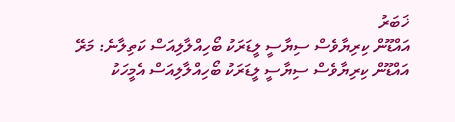ޚަބަރު
އައްޑޫން ކިރިޔާވެސް ސިޔާސީ ލީޑަރަކު ބޯހިއްލާލިއަސް ކަތިލާނެ: މަރޭ
އައްޑޫން ކިރިޔާވެސް ސިޔާސީ ލީޑަރަކު ބޯހިއްލާލިއަސް އެމީހަކު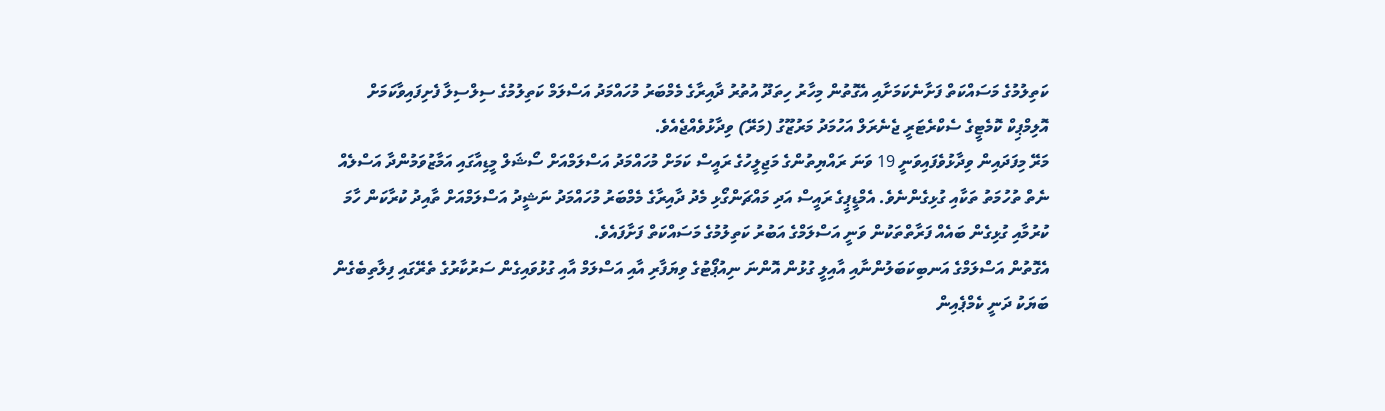ކަތިލުމުގެ މަސައްކަތް ފަށާނެކަމަށާއި އެގޮތުން މިހާރު ހިތަދޫ އުތުރު ދާއިރާގެ މެމްބަރު މުހައްމަދު އަސްލަމް ކަތިލުމުގެ ސިލްސިލާ ފެށިފައިވާކަމަށް އޮލިމްޕިކް ކޮމެޓީގެ ސެކްރެޓަރީ ޖެނެރަލް އަހުމަދު މަރުޒޫގު (މަރޭ) ވިދާޅުވެއްޖެއެވެ.
މަރޭ މިފަދައިން ވިދާޅުވެފައިވަނީ 19 ވަނަ ރައްޔިތުންގެ މަޖިލީހުގެ ރައީސް ކަމަށް މުހައްމަދު އަސްލަމްއަށް ސޯޝަލް މީޑިއާގައި އަމާޒުވަމުންދާ އަސްލެއް ނެތް ތުހުމަތު ތަކާއި ގުޅިގެންނެވެ. އެމްޑީޕީގެ ރައީސް އަދި މައްޗަންގޯޅި މެދު ދާއިރާގެ މެމްބަރު މުހައްމަދު ނަޝީދު އަސްލަމްއަށް ތާއިދު ކުރާކަން ހާމަ ކުރުމާއި ގުޅިގެން ބައެއް ފަރާތްތަކުން ވަނީ އަސްލަމްގެ އަބުރު ކަތިލުމުގެ މަސައްކަތް ފަށާފައެވެ.
އެގޮތުން އަސްލަމްގެ އަނބިކަބަލުންނާއި އާއިލީ ގުޅުން އޮންނަ ނިއުޕޯޓުގެ ވިޔަފާރި އާއި އަސްލަމް އާއި ގުޅުވައިގެން ސަރުކާރުގެ ތެރޭގައި ފިލާތިބެގެން ބަޔަކު ދަނީ ކެމްޕެއިން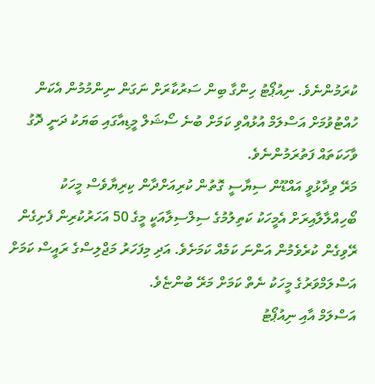ކުރަމުންނެވެ. ނިއުޕޯޓު ހިންގާ ބިން ސަރުކާރަށް ނަގަން ނިންމުމުން އެކަން ހުއްޓުވުމަށް އަސްލަމް އުޅުއްވި ކަމަށް ބުނެ ސޯޝަލް މީޑިއާގައި ބަޔަކު ދަނީ ދޮގު ވާހަކަތައް ފަތުރަމުންނެވެ.
މަރޭ ވިދާޅުވީ އައްޑޫން ސިޔާސީ ގޮތުން ކުރިއަށްދާން ކިރިޔާވެސް މީހަކު ބޯހިއްލާލާއިރަށް އެމީހަކު ކަތިލުމުގެ ސިލްސިލާއަކީ މީގެ 50 އަހަރުކުރިން ފެށިގެން ރޭވިގެން ކުރެވެމުން އަންނަ ކަމެއް ކަމަށެވެ. އަދި މިފަހަރު މަޖްލިސްގެ ރައީސް ކަމަށް އަސްލަމްވަރުގެ މީހަކު ނެތް ކަމަށް މަރޭ ބުންޏެވެ.
އަސްލަމް އާއި ނިއުޕޯޓު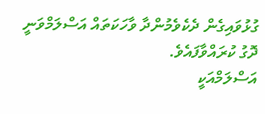ގުޅުވައިގެން ދެކެވެމުންދާ ވާހަކަތައް އަސްލަމްވަނީ ދޮގު ކުރައްވާފައެވެ.
އަސްލަމްއަކީ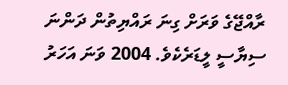ރާއްޖޭގެ ވަރަށް ގިނަ ރައްޔިތުން ދަންނަ ސިޔާސީ ލީޑަރެކެވެ. 2004 ވަނަ އަހަރު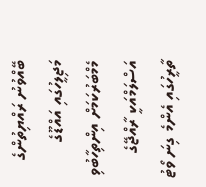ބޭއްވުނު ރައްޔިތުންގެ މަޖިލީހުގައި އައްޑޫގެ މެމްބަރުކަމަށް އިންތިހާބުވި އަސްލަމްއަކީ ރާއްޖޭގެ ތާރީހުގައި އެންމެ ގިނަ ވޯޓު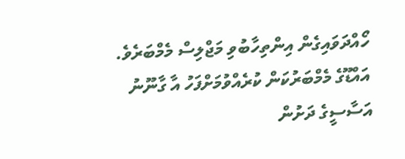ހޯއްދަވައިގެން އިންތިހާބުވި މަޖްލިސް މެމްބަރެވެ. އައްޑޫގެ މެމްބަރުކަން ކުރެއްވުމަށްފަހު އާ ގާނޫނު އަސާސީގެ ދަށުން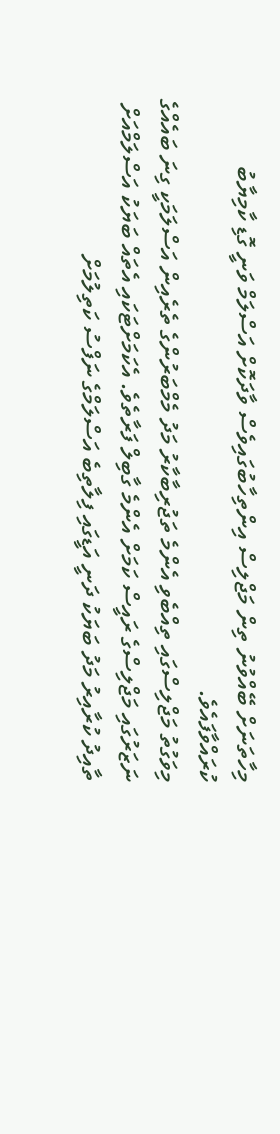މިހާތަނަށް ބޭއްވުނު ތިން މަޖްލިސް އިންތިހާބުގައިވެސް ވާދަކޮށް އަސްލަމް ވަނީ ގޮޑި ކާމިޔާބު ކުރައްވާފައެވެ.
މިވަގުތު މަޖްލިސްގައި ތިއްބެވި އެންމެ ތަޖުރިބާކާރު މަދު މެމްބަރުންގެ ތެރެއިން އަސްލަމަކީ ގިނަ ބައެއްގެ ނަޒަރުގައި މަޖްލިސްގެ ރައީސް ކަމަށް އެންމެ ގާބިލް ފަރާތެވެ. އެކަމަށްޓަކައި އެތައް ބަޔަކު އަސްލަމްއަށް ތާއިދު ކުރާއިރު މަދު ބަޔަކު ދަނީ އަޑީގައި ފިލާތިބެ އަސްލަމްގެ ނަފްސު ކަތިލުމަށް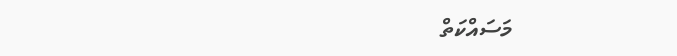މަސައްކަތް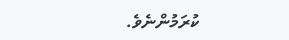ކުރަމުންނެވެ.